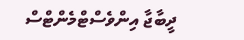ދީބާޖާ އިންވެސްޓްމެންޓްސް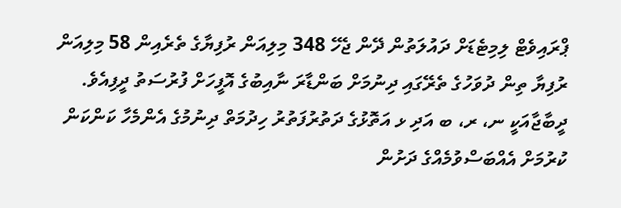ޕްރައިވެޓް ލިމިޓެޑަށް ދައުލަތުން ދޭން ޖެހޭ 348 މިލިއަން ރުފިޔާގެ ތެރެއިން 58 މިލިއަން ރުފިޔާ ތިން ދުވަހުގެ ތެރޭގައި ދިނުމަށް ބަންޑާރަ ނާއިބުގެ އޮފީހަށް ފުރުސަތު ދީފިއެވެ.
ދީބާޖާއަކީ ނ، ރ، ބ އަދި ޅ އަތޮޅުގެ ދަތުރުފަތުރު ހިދުމަތް ދިނުމުގެ އެންމެހާ ކަންކަން ކުރުމަށް އެއްބަސްވުމެއްގެ ދަށުން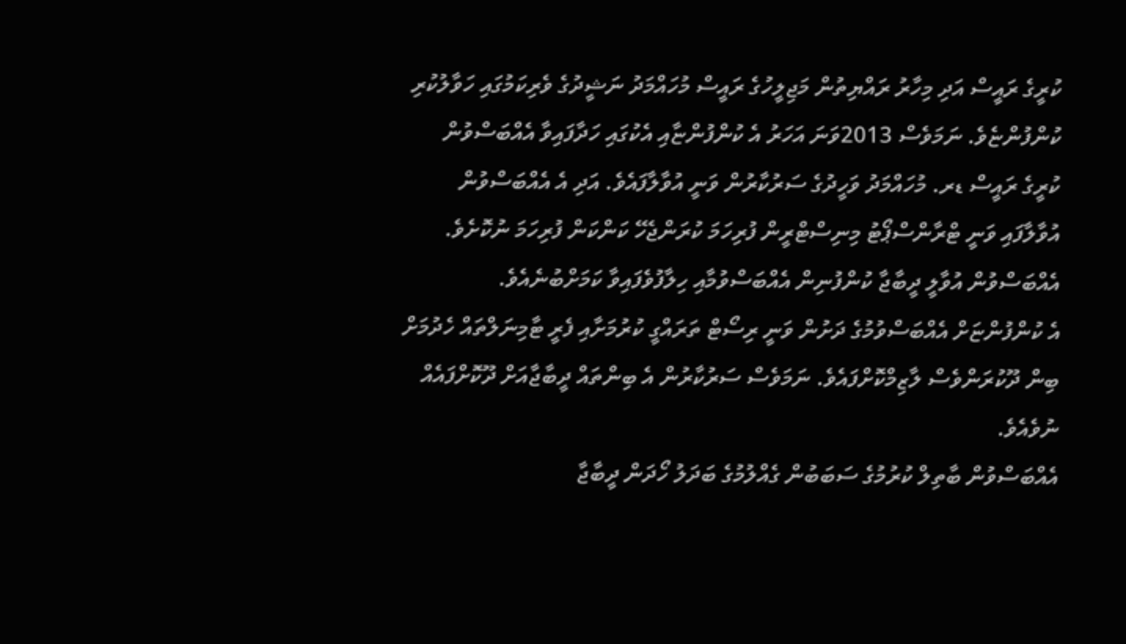ކުރީގެ ރައީސް އަދި މިހާރު ރައްޔިތުން މަޖިލީހުގެ ރައީސް މުހައްމަދު ނަޝީދުގެ ވެރިކަމުގައި ހަވާލުކުރި ކުންފުންޏެވެ. ނަމަވެސް 2013ވަނަ އަހަރު އެ ކުންފުންޏާއި އެކުގައި ހަދާފައިވާ އެއްބަސްވުން ކުރީގެ ރައީސް ޑރ. މުހައްމަދު ވަހީދުގެ ސަރުކާރުން ވަނީ އުވާލާފައެވެ. އަދި އެ އެއްބަސްވުން އުވާލާފައި ވަނީ ޓްރާންސްޕޯޓު މިނިސްޓްރީން ފުރިހަމަ ކުރަންޖެހޭ ކަންކަން ފުރިހަމަ ނުކޮށެވެ. އެއްބަސްވުން އުވާލީ ދީބާޖާ ކުންފުނިން އެއްބަސްވުމާއި ހިލާފުވެފައިވާ ކަމަށްބުނެއެވެ.
އެ ކުންފުންޏަށް އެއްބަސްވުމުގެ ދަށުން ވަނީ ރިސޯޓް ތަރައްގީ ކުރުމަށާއި ފެރީ ޓާމިނަލްތައް ހެދުމަށް ބިން ދޫކުރަންވެސް ލާޒިމްކޮށްފައެވެ. ނަމަވެސް ސަރުކާރުން އެ ބިންތައް ދީބާޖާއަށް ދޫކޮށްފައެއް ނުވެއެވެ.
އެއްބަސްވުން ބާތިލް ކުރުމުގެ ސަބަބުން ގެއްލުމުގެ ބަދަލު ހޯދަން ދީބާޖާ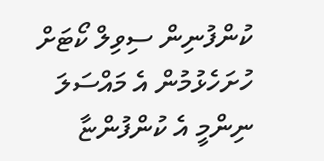ކުންފުނިން ސިވިލް ކޯޓަށް ހުށަހެޅުމުން އެ މައްސަލަ ނިންމީ އެ ކުންފުންޏާ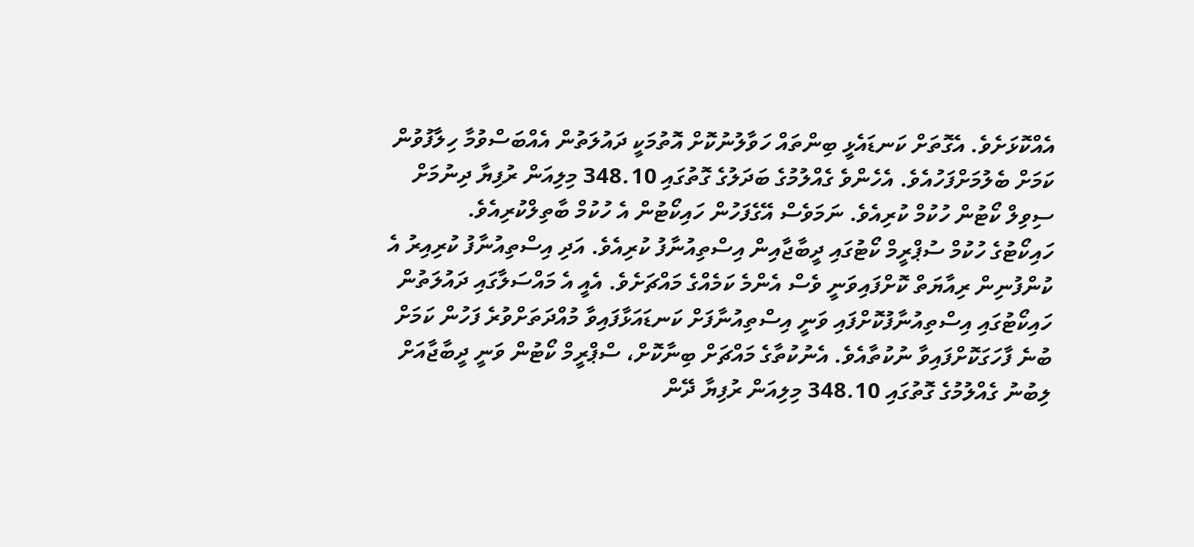އެއްކޮޅަށެވެ. އެގޮތަށް ކަނޑައެޅީ ބިންތައް ހަވާލުނުކޮށް އޮތުމަކީ ދައުލަތުން އެއްބަސްވުމާ ހިލާފުވުން ކަމަށް ބެލުމަށްފަހުއެވެ. އެހެންވެ ގެއްލުމުގެ ބަދަލުގެ ގޮތުގައި 348.10 މިލިއަން ރުފިޔާ ދިނުމަށް ސިވިލް ކޯޓުން ހުކުމް ކުރިއެވެ. ނަމަވެސް އޭގެފަހުން ހައިކޯޓުން އެ ހުކުމް ބާތިލްކުރިއެވެ.
ހައިކޯޓުގެ ހުކުމް ސުޕްރީމް ކޯޓުގައި ދީބާޖާއިން އިސްތިއުނާފު ކުރިއެވެ. އަދި އިސްތިއުނާފު ކުރިއިރު އެ ކުންފުނިން ރިއާޔަތް ކޮށްފައިވަނީ ވެސް އެންމެ ކަމެއްގެ މައްޗަށެވެ. އެއީ އެ މައްސަލާގައި ދައުލަތުން ހައިކޯޓުގައި އިސްތިއުނާފުކޮށްފައި ވަނީ އިސްތިއުނާފަށް ކަނޑައަޅާފައިވާ މުއްދަތަށްވުރެ ފަހުން ކަމަށް ބުނެ ފާހަގަކޮށްފައިވާ ނުކުތާއެވެ. އެނުކުތާގެ މައްޗަށް ބިނާކޮށް، ސްޕްރީމް ކޯޓުން ވަނީ ދީބާޖާއަށް ލިބުނު ގެއްލުމުގެ ގޮތުގައި 348.10 މިލިއަން ރުފިޔާ ދޭން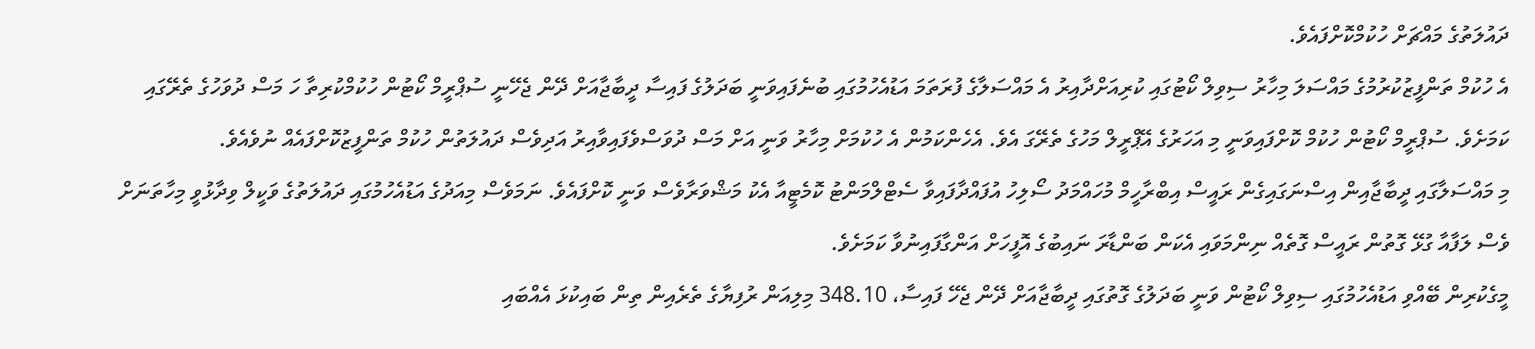ދައުލަތުގެ މައްޗަށް ހުކުމްކޮށްފައެވެ.
އެ ހުކުމް ތަންފީޒުކުރުމުގެ މައްސަލަ މިހާރު ސިވިލް ކޯޓުގައި ކުރިއަށްދާއިރު އެ މައްސަލާގެ ފުރަތަމަ އަޑުއެހުމުގައި ބުނެފައިވަނީ ބަދަލުގެ ފައިސާ ދީބާޖާއަށް ދޭން ޖެހޭނީ ސުޕްރީމް ކޯޓުން ހުކުމްކުރިތާ ހަ މަސް ދުވަހުގެ ތެރޭގައި ކަމަށެވެ. ސުޕްރީމް ކޯޓުން ހުކުމް ކޮށްފައިވަނީ މި އަހަރުގެ އޭޕްރީލް މަހުގެ ތެރޭގަ އެވެ. އެހެންކަމުން އެ ހުކުމަށް މިހާރު ވަނީ އަށް މަސް ދުވަސްވެފައިވާއިރު އަދިވެސް ދައުލަތުން ހުކުމް ތަންފީޒުކޮށްފައެއް ނުވެއެވެ.
މި މައްސަލާގައި ދީބާޖާއިން އިސްނަގައިގެން ރައީސް އިބްރާހީމް މުހައްމަދު ސޯލިހު އުފައްދާފައިވާ ސެޓްލްމަންޓު ކޮމެޓީއާ އެކު މަޝްވަރާވެސް ވަނީ ކޮށްފައެވެ. ނަމަވެސް މިއަދުގެ އަޑުއެހުމުގައި ދައުލަތުގެ ވަކީލް ވިދާޅުވީ މިހާތަނަށް ވެސް ލަފާއާ ގުޅޭ ގޮތުން ރައީސް ގޮތެއް ނިންމަވައި އެކަން ބަންޑާރަ ނައިބުގެ އޮފީހަށް އަންގާފައިނުވާ ކަމަށެވެ.
މީގެކުރިން ބޭއްވި އަޑުއެހުމުގައި ސިވިލް ކޯޓުން ވަނީ ބަދަލުގެ ގޮތުގައި ދީބާޖާއަށް ދޭން ޖެހޭ ފައިސާ، 348.10 މިލިއަން ރުފިޔާގެ ތެރެއިން ތިން ބައިކުޅަ އެއްބައި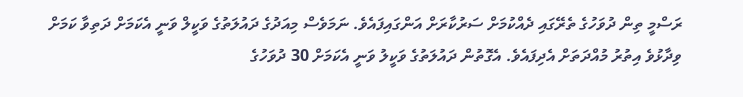ރަސްމީ ތިން ދުވަހުގެ ތެރޭގައި ދެއްކުމަށް ސަރުކާރަށް އަންގައިފައެވެ. ނަމަވެސް މިއަދުގެ ދައުލަތުގެ ވަކީލް ވަނީ އެކަމަށް ދަތިވާ ކަމަށް ވިދާޅުވެ އިތުރު މުއްދަތަށް އެދިފައެވެ. އެގޮތުން ދައުލަތުގެ ވަކީލު ވަނީ އެކަމަށް 30 ދުވަހުގެ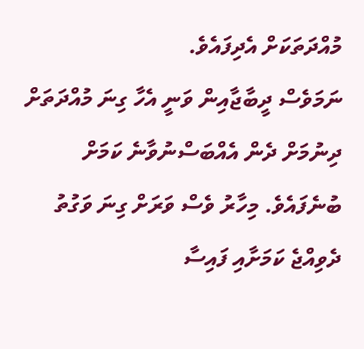މުއްދަތަކަށް އެދިފައެވެ.
ނަމަވެސް ދީބާޖާއިން ވަނީ އެހާ ގިނަ މުއްދަތަށް ދިނުމަށް ދެން އެއްބަސްނުވާނެ ކަމަށް ބުނެފައެވެ. މިހާރު ވެސް ވަރަށް ގިނަ ވަގުތު ދެވިއްޖެ ކަމަށާއި ފައިސާ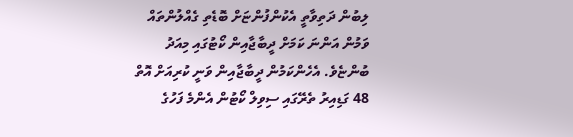ލިބުން ދަތިވާތީ އެކުންފުންޏަށް ބޮޑެތި ގެއްލުންތައް ވަމުން އަންނަ ކަމަށް ދީބާޖާއިން ކޯޓުގައި މިއަދު ބުންޏެވެ. އެހެންކަމުން ދީބާޖާއިން ވަނީ ކުރިއަށް އޮތް 48 ގަޑިއިރު ތެރޭގައި ސިވިލް ކޯޓުން އެންމެ ފަހުގެ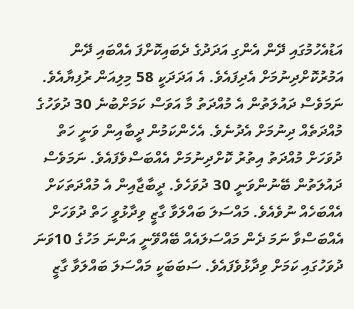އަޑުއެހުމުގައި ދޭން އެންގި އަދަދުގެ ދެބައިކޮށްފަ އެއްބައި ދޭން އަމުރުކޮށްދިނުމަށް އެދިފައެވެ. އެ އަދަދަކީ 58 މިލިއަން ރުފިޔާއެވެ.
ނަމަވެސް ދައުލަތުން އެ މުއްދަތު މާ އަވަސް ކަމަށްބުނެ 30 ދުވަހުގެ މުއްދަތެއް ދިނުމަށް އެދުނެވެ. އެހެންކަމުން ދީބާއިން ވަނީ ހަތް ދުވަހަށް މުއްދަތު އިތުރު ކޮށްދިނުމަށް އެއްބަސްވެފައެވެ. ނަމަވެސް ދައުލަތުން ބޭނުންވަނީ 30 ދުވަހެވެ. ދީބާޖާއިން އެ މުއްދަތަކަށް އެއްބަހެއް ނުވެއެވެ. މައްސަލަ ބައްލަވާ ގާޒީ ވިދާޅުވީ ހަތް ދުވަހަށް އެއްބަސްވާ ނަމަ ދެން މައްސަލައެއް ބޭއްވޭނީ އަންނަ މަހުގެ 10ވަނަ ދުވަހުގައި ކަމަށް ވިދާޅުވެފައެވެ. ސަބަބަކީ މައްސަލަ ބައްލަވާ ގާޒީ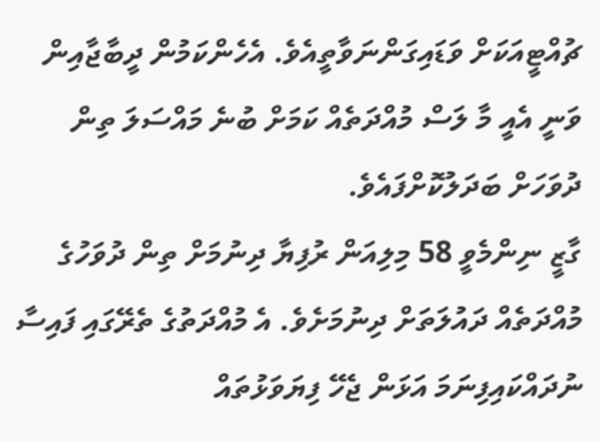ޗުއްޓީއަކަށް ވަޑައިގަންނަވާތީއެވެ. އެހެންކަމުން ދީބާޖާއިން ވަނީ އެއީ މާ ލަސް މުއްދަތެއް ކަމަށް ބުނެ މައްސަލަ ތިން ދުވަހަށް ބަދަލުކޮށްފައެވެ.
ގާޒީ ނިންމެވީ 58 މިލިއަން ރުފިޔާ ދިނުމަށް ތިން ދުވަހުގެ މުއްދަތެއް ދައުލަތަށް ދިނުމަށެވެ. އެ މުއްދަތުގެ ތެރޭގައި ފައިސާ ނުދައްކައިފިނަމަ އަޅަން ޖެހޭ ފިޔަވަޅުތައް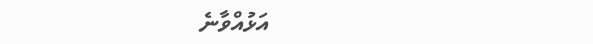އަޅުއްވާނެ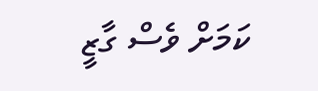ކަމަށް ވެސް ގާޒީ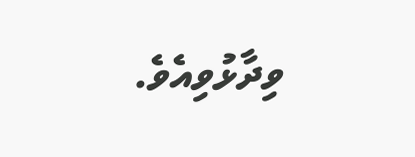ވިދާޅުވިއެވެ.